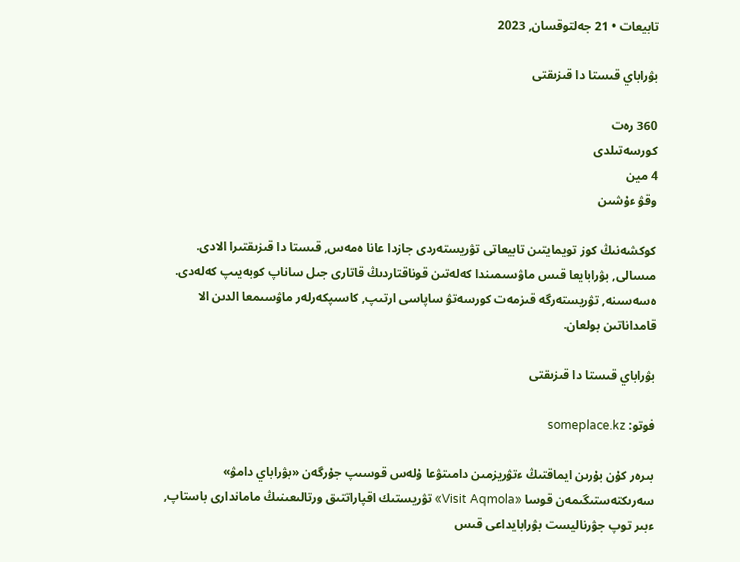تابيعات • 21 جەلتوقسان, 2023

بۋراباي قىستا دا قىزىقتى

360 رەت
كورسەتىلدى
4 مين
وقۋ ءۇشىن

كوكشەنىڭ كوز تويمايتىن تابيعاتى تۋريستەردى جازدا عانا ەمەس, قىستا دا قىزىقتىرا الادى. مىسالى, بۋرابايعا قىس ماۋسىمىندا كەلەتىن قوناقتاردىڭ قاتارى جىل ساناپ كوبەيىپ كەلەدى. ەسەسىنە, تۋريستەرگە قىزمەت كورسەتۋ ساپاسى ارتىپ, كاسىپكەرلەر ماۋسىمعا الدىن الا قامداناتىن بولعان.

بۋراباي قىستا دا قىزىقتى

فوتو: someplace.kz

بىرەر كۇن بۇرىن ايماقتىڭ ءتۋريزمىن دامىتۋعا ۇلەس قوسىپ جۇرگەن «بۋراباي دامۋ» سەرىكتەستىگىمەن قوسا «Visit Aqmola» تۋريستىك اقپاراتتىق ورتالىعىنىڭ ماماندارى باستاپ, ءبىر توپ جۋرناليست بۋرابايداعى قىس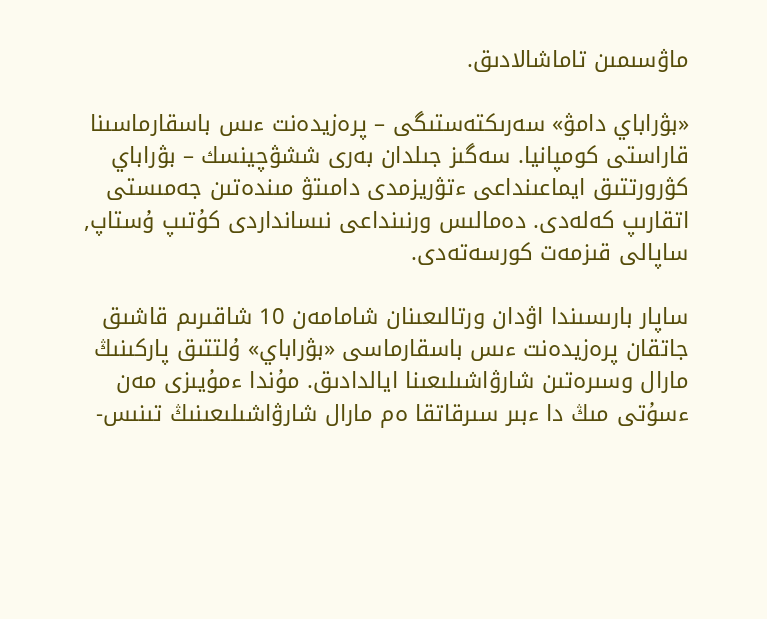ماۋسىمىن تاماشالادىق.

«بۋراباي دامۋ» سەرىكتەستىگى – پرەزيدەنت ءىس باسقارماسىنا قاراستى كومپانيا. سەگىز جىلدان بەرى ششۋچينسك – بۋراباي كۋرورتتىق ايماعىنداعى ءتۋريزمدى دامىتۋ مىندەتىن جەمىستى اتقارىپ كەلەدى. دەمالىس ورنىنداعى نىسانداردى كۇتىپ ۇستاپ, ساپالى قىزمەت كورسەتەدى.

ساپار بارىسىندا اۋدان ورتالىعىنان شامامەن 10 شاقىرىم قاشىق جاتقان پرەزيدەنت ءىس باسقارماسى «بۋراباي» ۇلتتىق پاركىنىڭ مارال وسىرەتىن شارۋاشىلىعىنا ايالدادىق. مۇندا ءمۇيىزى مەن ءسۇتى مىڭ دا ءبىر سىرقاتقا ەم مارال شارۋاشىلىعىنىڭ تىنىس-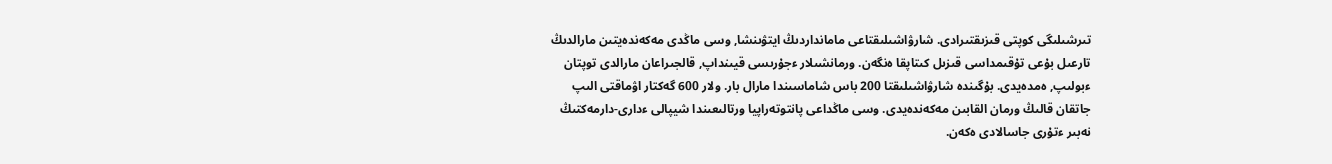تىرشىلىگى كوپتى قىزىقتىرادى. شارۋاشىلىقتاعى مامانداردىڭ ايتۋىنشا, وسى ماڭدى مەكەندەيتىن مارالدىڭ تارعىل بۇعى تۇقىمداسى قىزىل كىتاپقا ەنگەن. ورمانشىلار ءجۇرىسى قيىنداپ, قالجىراعان مارالدى توپتان ءبولىپ, ەمدەيدى. بۇگىندە شارۋاشىلىقتا 200 باس شاماسىندا مارال بار. ولار 600 گەكتار اۋماقتى الىپ جاتقان قالىڭ ورمان القابىن مەكەندەيدى. وسى ماڭداعى پانتوتەراپيا ورتالىعىندا شيپالى ءدارى-دارمەكتىڭ نەبىر ءتۇرى جاسالادى ەكەن.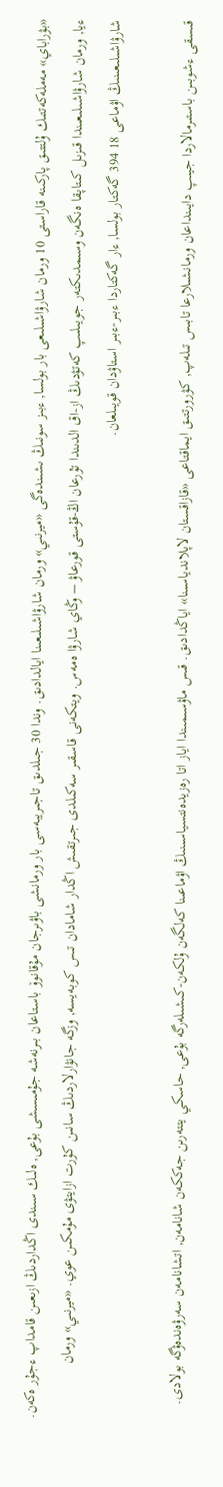«بۋراباي» مەملەكەتتىك ۇلتتىق پاركىنە قاراستى 10 ورمان شارۋاشىلىعى بار بولسا, ءبىز سونىڭ ىشىندەگى «ميرنىي» ورمان شارۋاشىلىعىنا ايالدادىق. وندا 30 جىلدىق تاجىريبەسى بار ورمانشى باۋىرجان مۇقانوۆ باستاعان بىرنەشە جۇمىسشى بۇعى, ەلىك سىندى اڭداردىڭ ازىعىن قامداپ ءجۇر ەكەن. ءيا, ورمان شارۋاشىلىعىندا قىزىل كىتاپقا ەنگەن وسىمدىكتەر جويىلىپ كەتۋدىڭ از-اق الدىندا تۇرعان اڭ-قۇستى قورعاۋ – وڭاي شارۋا ەمەس. ويتكەنى قاسقىر سەكىلدى جىرتقىش اڭدار شامادان تىس كوبەيسە, وزگە جانۋارلاردىڭ سانىن كۇرت ازايتۋى مۇمكىن عوي. «ميرنىي» ورمان شارۋاشىلىعىنىڭ اۋماعى 18 394 گەكتار بولسا, ءار گەكتاردا ءبىر-ءبىر استاۋدان قويىلعان.

قىسقى ءشوبىن باستىرمالاردا جيىپ دايىنداعان ورمانشىلارعا تابىس تىلەپ, كۋرورتتىق ايماقتاعى «قازاقستان لاپلاندياسىنا» اياڭدادىق. قىس ماۋسىمىندا اياز اتا رەزيدەنتسياسىنىڭ اۋماعىنا كەلگەن ۇلكەن-كىشىلەرگە بۇعى, حاسكي يتتەرىن جەككەن شانامەن, اتشانامەن سەرۋەندەۋگە بولادى.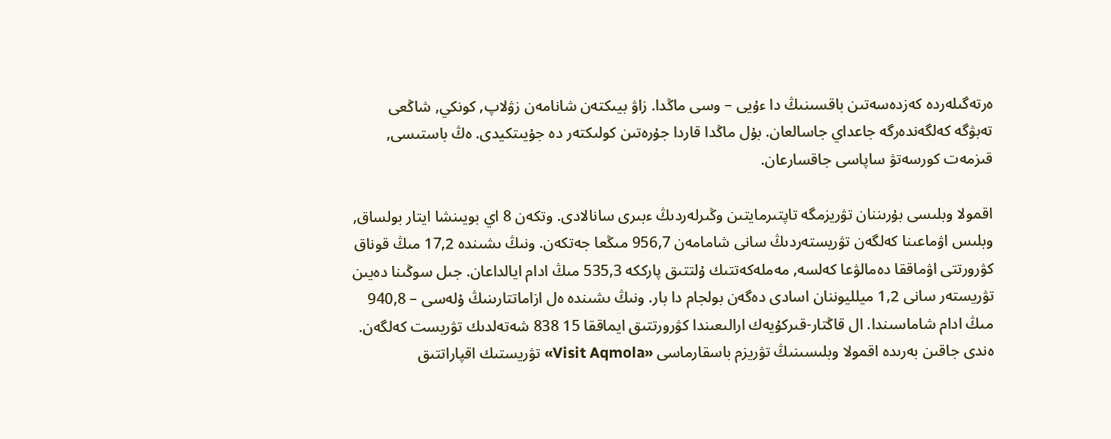ەرتەگىلەردە كەزدەسەتىن باقسىنىڭ دا ءۇيى – وسى ماڭدا. زاۋ بيىكتەن شانامەن زۋلاپ, كونكي, شاڭعى تەبۋگە كەلگەندەرگە جاعداي جاسالعان. بۇل ماڭدا قاردا جۇرەتىن كولىكتەر دە جۇيىتكيدى. ەڭ باستىسى, قىزمەت كورسەتۋ ساپاسى جاقسارعان.

اقمولا وبلىسى بۇرىننان تۋريزمگە تاپتىرمايتىن وڭىرلەردىڭ ءبىرى سانالادى. وتكەن 8 اي بويىنشا ايتار بولساق, وبلىس اۋماعىنا كەلگەن تۋريستەردىڭ سانى شامامەن 956,7 مىڭعا جەتكەن. ونىڭ ىشىندە 17,2 مىڭ قوناق كۋرورتتى اۋماققا دەمالۋعا كەلسە, مەملەكەتتىك ۇلتتىق پارككە 535,3 مىڭ ادام ايالداعان. جىل سوڭىنا دەيىن تۋريستەر سانى 1,2 ميلليوننان اسادى دەگەن بولجام دا بار. ونىڭ ىشىندە ەل ازاماتتارىنىڭ ۇلەسى – 940,8 مىڭ ادام شاماسىندا. ال قاڭتار-قىركۇيەك ارالىعىندا كۋرورتتىق ايماققا 15 838 شەتەلدىك تۋريست كەلگەن. ەندى جاقىن بەرىدە اقمولا وبلىسىنىڭ تۋريزم باسقارماسى «Visit Aqmola» تۋريستىك اقپاراتتىق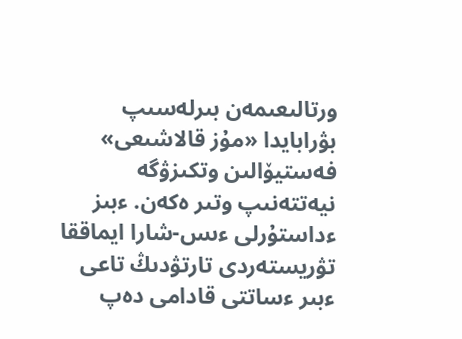ورتالىعىمەن بىرلەسىپ بۋرابايدا «مۇز قالاشىعى» فەستيۆالىن وتكىزۋگە نيەتتەنىپ وتىر ەكەن. ءبىز ءداستۇرلى ءىس-شارا ايماققا تۋريستەردى تارتۋدىڭ تاعى ءبىر ءساتتى قادامى دەپ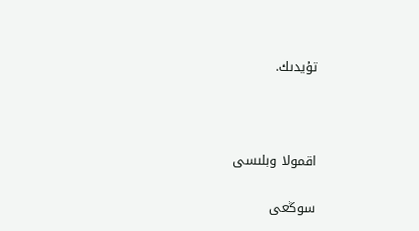تۇيدىك.



اقمولا وبلىسى

سوڭعى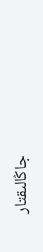جاڭالىقتار